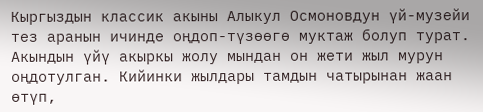Кыргыздын классик акыны Алыкул Осмоновдун үй-музейи тез аранын ичинде оңдоп-түзөөгө муктаж болуп турат.
Акындын үйү акыркы жолу мындан он жети жыл мурун оңдотулган. Кийинки жылдары тамдын чатырынан жаан өтүп,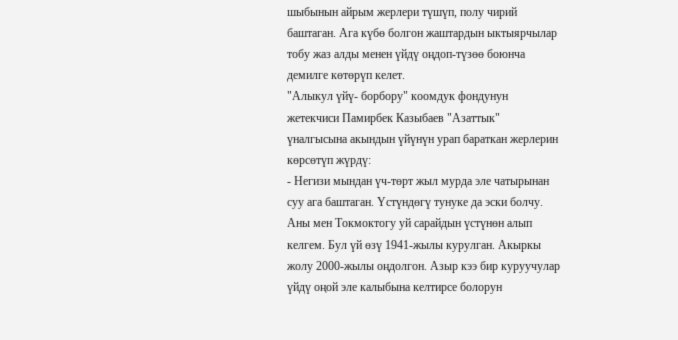шыбынын айрым жерлери түшүп, полу чирий баштаган. Ага күбө болгон жаштардын ыктыярчылар тобу жаз алды менен үйдү оңдоп-түзөө боюнча демилге көтөрүп келет.
"Алыкул үйү- борбору" коомдук фондунун жетекчиси Памирбек Казыбаев "Азаттык" үналгысына акындын үйүнүн урап бараткан жерлерин көрсөтүп жүрдү:
- Негизи мындан үч-төрт жыл мурда эле чатырынан суу ага баштаган. Үстүндөгү тунуке да эски болчу. Аны мен Токмоктогу уй сарайдын үстүнөн алып келгем. Бул үй өзү 1941-жылы курулган. Акыркы жолу 2000-жылы оңдолгон. Азыр кээ бир куруучулар үйдү оңой эле калыбына келтирсе болорун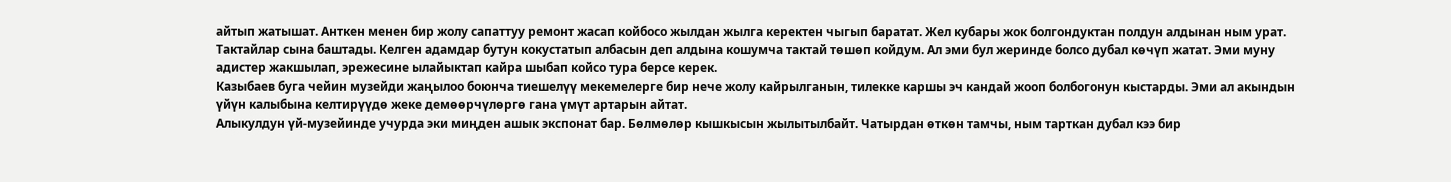айтып жатышат. Анткен менен бир жолу сапаттуу ремонт жасап койбосо жылдан жылга керектен чыгып баратат. Жел кубары жок болгондуктан полдун алдынан ным урат. Тактайлар сына баштады. Келген адамдар бутун кокустатып албасын деп алдына кошумча тактай төшөп койдум. Ал эми бул жеринде болсо дубал көчүп жатат. Эми муну адистер жакшылап, эрежесине ылайыктап кайра шыбап койсо тура берсе керек.
Казыбаев буга чейин музейди жаңылоо боюнча тиешелүү мекемелерге бир нече жолу кайрылганын, тилекке каршы эч кандай жооп болбогонун кыстарды. Эми ал акындын үйүн калыбына келтирүүдө жеке демөөрчүлөргө гана үмүт артарын айтат.
Алыкулдун үй-музейинде учурда эки миңден ашык экспонат бар. Бөлмөлөр кышкысын жылытылбайт. Чатырдан өткөн тамчы, ным тарткан дубал кээ бир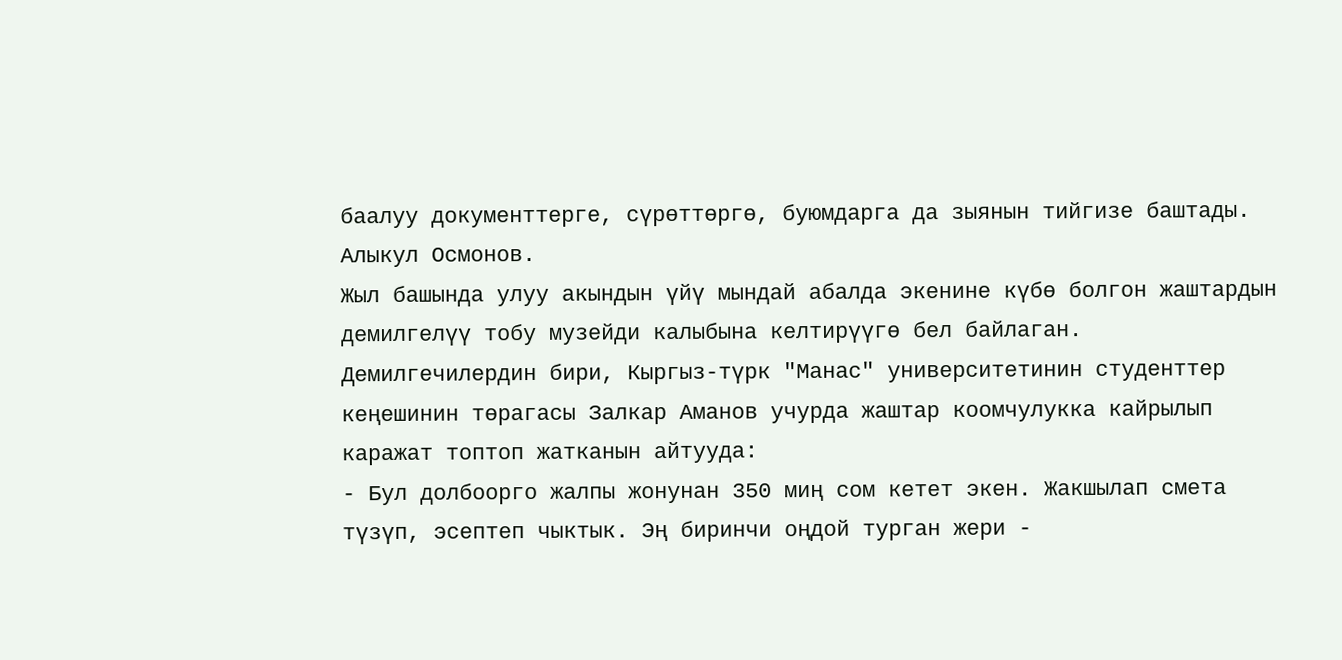баалуу документтерге, сүрөттөргө, буюмдарга да зыянын тийгизе баштады.
Алыкул Осмонов.
Жыл башында улуу акындын үйү мындай абалда экенине күбө болгон жаштардын демилгелүү тобу музейди калыбына келтирүүгө бел байлаган. Демилгечилердин бири, Кыргыз-түрк "Манас" университетинин студенттер кеңешинин төрагасы Залкар Аманов учурда жаштар коомчулукка кайрылып каражат топтоп жатканын айтууда:
- Бул долбоорго жалпы жонунан 350 миң сом кетет экен. Жакшылап смета түзүп, эсептеп чыктык. Эң биринчи оңдой турган жери -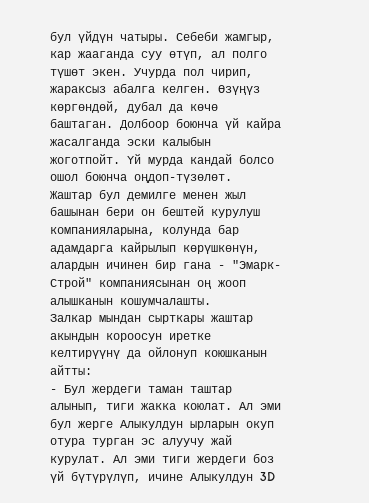бул үйдүн чатыры. Себеби жамгыр, кар жааганда суу өтүп, ал полго түшөт экен. Учурда пол чирип, жараксыз абалга келген. Өзүңүз көргөндөй, дубал да көчө баштаган. Долбоор боюнча үй кайра жасалганда эски калыбын жоготпойт. Үй мурда кандай болсо ошол боюнча оңдоп-түзөлөт.
Жаштар бул демилге менен жыл башынан бери он бештей курулуш компанияларына, колунда бар адамдарга кайрылып көрүшкөнүн, алардын ичинен бир гана - "Эмарк-Строй" компаниясынан оң жооп алышканын кошумчалашты.
Залкар мындан сырткары жаштар акындын короосун иретке келтирүүнү да ойлонуп коюшканын айтты:
- Бул жердеги таман таштар алынып, тиги жакка коюлат. Ал эми бул жерге Алыкулдун ырларын окуп отура турган эс алуучу жай курулат. Ал эми тиги жердеги боз үй бүтүрүлүп, ичине Алыкулдун 3D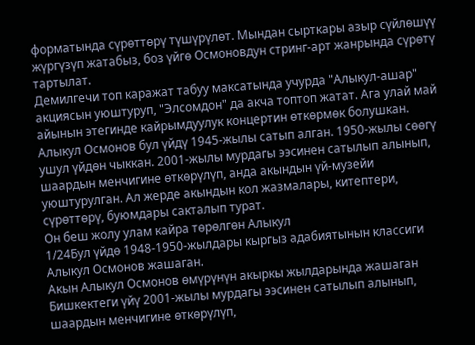форматында сүрөттөрү түшүрүлөт. Мындан сырткары азыр сүйлөшүү жүргүзүп жатабыз, боз үйгө Осмоновдун стринг-арт жанрында сүрөтү тартылат.
Демилгечи топ каражат табуу максатында учурда "Алыкул-ашар" акциясын уюштуруп, "Элсомдон" да акча топтоп жатат. Ага улай май айынын этегинде кайрымдуулук концертин өткөрмөк болушкан.
Алыкул Осмонов бул үйдү 1945-жылы сатып алган. 1950-жылы сөөгү ушул үйдөн чыккан. 2001-жылы мурдагы ээсинен сатылып алынып, шаардын менчигине өткөрүлүп, анда акындын үй-музейи уюштурулган. Ал жерде акындын кол жазмалары, китептери, сүрөттөрү, буюмдары сакталып турат.
Он беш жолу улам кайра төрөлгөн Алыкул
1/24Бул үйдө 1948-1950-жылдары кыргыз адабиятынын классиги Алыкул Осмонов жашаган.
Акын Алыкул Осмонов өмүрүнүн акыркы жылдарында жашаган Бишкектеги үйү 2001-жылы мурдагы ээсинен сатылып алынып, шаардын менчигине өткөрүлүп,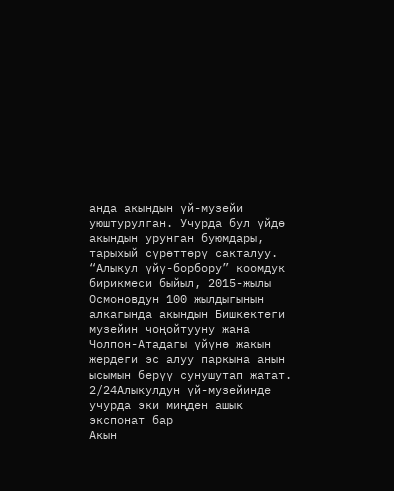анда акындын үй-музейи уюштурулган. Учурда бул үйдө акындын урунган буюмдары, тарыхый сүрөттөрү сакталуу. “Алыкул үйү-борбору” коомдук бирикмеси быйыл, 2015-жылы Осмоновдун 100 жылдыгынын алкагында акындын Бишкектеги музейин чоңойтууну жана Чолпон-Атадагы үйүнө жакын жердеги эс алуу паркына анын ысымын берүү сунушутап жатат.
2/24Алыкулдун үй-музейинде учурда эки миңден ашык экспонат бар
Акын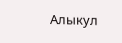Алыкул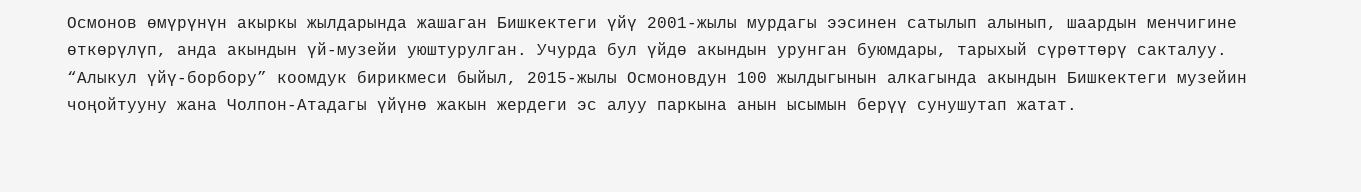Осмонов өмүрүнүн акыркы жылдарында жашаган Бишкектеги үйү 2001-жылы мурдагы ээсинен сатылып алынып, шаардын менчигине өткөрүлүп, анда акындын үй-музейи уюштурулган. Учурда бул үйдө акындын урунган буюмдары, тарыхый сүрөттөрү сакталуу. “Алыкул үйү-борбору” коомдук бирикмеси быйыл, 2015-жылы Осмоновдун 100 жылдыгынын алкагында акындын Бишкектеги музейин чоңойтууну жана Чолпон-Атадагы үйүнө жакын жердеги эс алуу паркына анын ысымын берүү сунушутап жатат.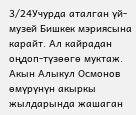3/24Учурда аталган үй-музей Бишкек мэриясына карайт. Ал кайрадан оңдоп-түзөөгө муктаж.
Акын Алыкул Осмонов өмүрүнүн акыркы жылдарында жашаган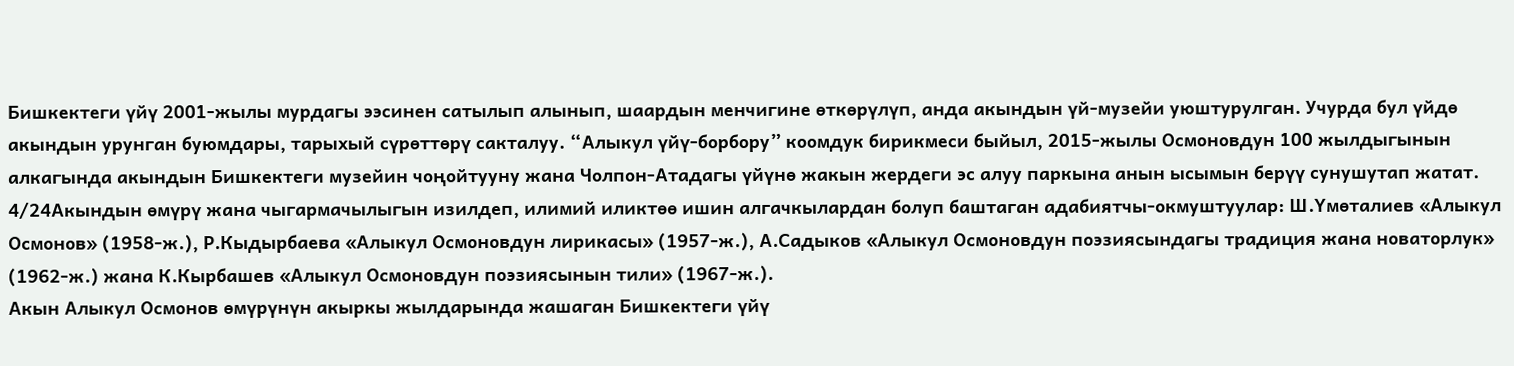Бишкектеги үйү 2001-жылы мурдагы ээсинен сатылып алынып, шаардын менчигине өткөрүлүп, анда акындын үй-музейи уюштурулган. Учурда бул үйдө акындын урунган буюмдары, тарыхый сүрөттөрү сакталуу. “Алыкул үйү-борбору” коомдук бирикмеси быйыл, 2015-жылы Осмоновдун 100 жылдыгынын алкагында акындын Бишкектеги музейин чоңойтууну жана Чолпон-Атадагы үйүнө жакын жердеги эс алуу паркына анын ысымын берүү сунушутап жатат.
4/24Акындын өмүрү жана чыгармачылыгын изилдеп, илимий иликтөө ишин алгачкылардан болуп баштаган адабиятчы-окмуштуулар: Ш.Үмөталиев «Алыкул Осмонов» (1958-ж.), Р.Кыдырбаева «Алыкул Осмоновдун лирикасы» (1957-ж.), А.Садыков «Алыкул Осмоновдун поэзиясындагы традиция жана новаторлук» (1962-ж.) жана К.Кырбашев «Алыкул Осмоновдун поэзиясынын тили» (1967-ж.).
Акын Алыкул Осмонов өмүрүнүн акыркы жылдарында жашаган Бишкектеги үйү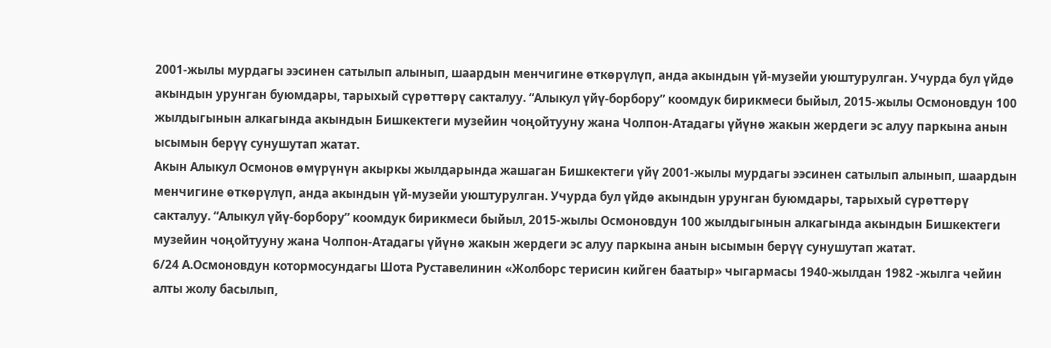2001-жылы мурдагы ээсинен сатылып алынып, шаардын менчигине өткөрүлүп, анда акындын үй-музейи уюштурулган. Учурда бул үйдө акындын урунган буюмдары, тарыхый сүрөттөрү сакталуу. “Алыкул үйү-борбору” коомдук бирикмеси быйыл, 2015-жылы Осмоновдун 100 жылдыгынын алкагында акындын Бишкектеги музейин чоңойтууну жана Чолпон-Атадагы үйүнө жакын жердеги эс алуу паркына анын ысымын берүү сунушутап жатат.
Акын Алыкул Осмонов өмүрүнүн акыркы жылдарында жашаган Бишкектеги үйү 2001-жылы мурдагы ээсинен сатылып алынып, шаардын менчигине өткөрүлүп, анда акындын үй-музейи уюштурулган. Учурда бул үйдө акындын урунган буюмдары, тарыхый сүрөттөрү сакталуу. “Алыкул үйү-борбору” коомдук бирикмеси быйыл, 2015-жылы Осмоновдун 100 жылдыгынын алкагында акындын Бишкектеги музейин чоңойтууну жана Чолпон-Атадагы үйүнө жакын жердеги эс алуу паркына анын ысымын берүү сунушутап жатат.
6/24 А.Осмоновдун котормосундагы Шота Руставелинин «Жолборс терисин кийген баатыр» чыгармасы 1940-жылдан 1982 -жылга чейин алты жолу басылып,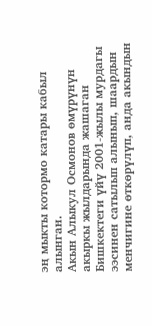эң мыкты котормо катары кабыл алынган.
Акын Алыкул Осмонов өмүрүнүн акыркы жылдарында жашаган Бишкектеги үйү 2001-жылы мурдагы ээсинен сатылып алынып, шаардын менчигине өткөрүлүп, анда акындын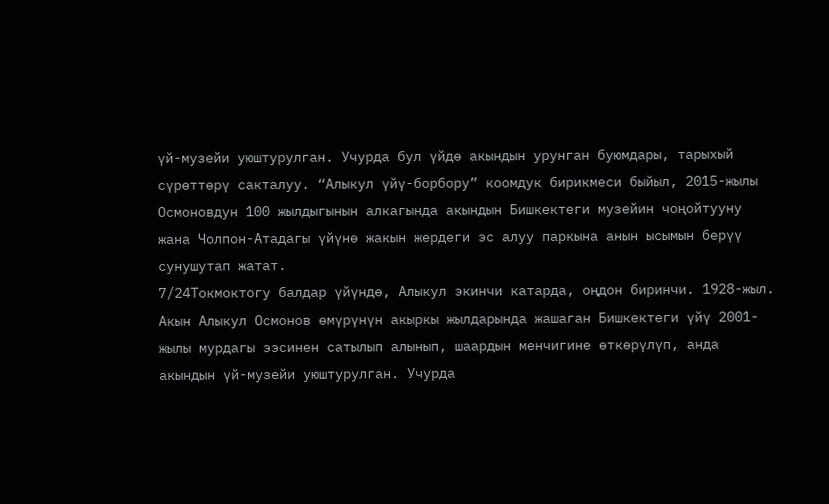үй-музейи уюштурулган. Учурда бул үйдө акындын урунган буюмдары, тарыхый сүрөттөрү сакталуу. “Алыкул үйү-борбору” коомдук бирикмеси быйыл, 2015-жылы Осмоновдун 100 жылдыгынын алкагында акындын Бишкектеги музейин чоңойтууну жана Чолпон-Атадагы үйүнө жакын жердеги эс алуу паркына анын ысымын берүү сунушутап жатат.
7/24Токмоктогу балдар үйүндө, Алыкул экинчи катарда, оңдон биринчи. 1928-жыл.
Акын Алыкул Осмонов өмүрүнүн акыркы жылдарында жашаган Бишкектеги үйү 2001-жылы мурдагы ээсинен сатылып алынып, шаардын менчигине өткөрүлүп, анда акындын үй-музейи уюштурулган. Учурда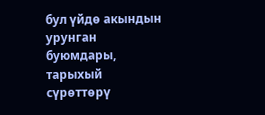бул үйдө акындын урунган буюмдары, тарыхый сүрөттөрү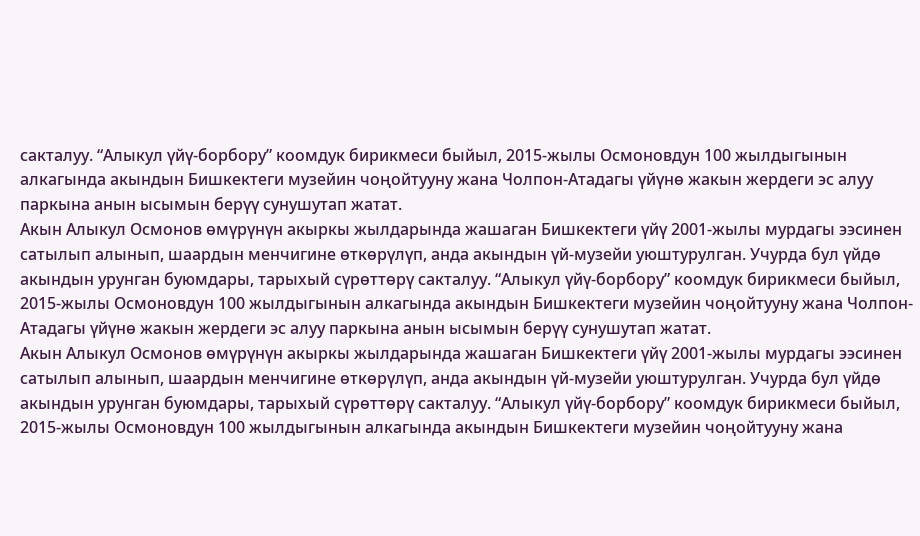сакталуу. “Алыкул үйү-борбору” коомдук бирикмеси быйыл, 2015-жылы Осмоновдун 100 жылдыгынын алкагында акындын Бишкектеги музейин чоңойтууну жана Чолпон-Атадагы үйүнө жакын жердеги эс алуу паркына анын ысымын берүү сунушутап жатат.
Акын Алыкул Осмонов өмүрүнүн акыркы жылдарында жашаган Бишкектеги үйү 2001-жылы мурдагы ээсинен сатылып алынып, шаардын менчигине өткөрүлүп, анда акындын үй-музейи уюштурулган. Учурда бул үйдө акындын урунган буюмдары, тарыхый сүрөттөрү сакталуу. “Алыкул үйү-борбору” коомдук бирикмеси быйыл, 2015-жылы Осмоновдун 100 жылдыгынын алкагында акындын Бишкектеги музейин чоңойтууну жана Чолпон-Атадагы үйүнө жакын жердеги эс алуу паркына анын ысымын берүү сунушутап жатат.
Акын Алыкул Осмонов өмүрүнүн акыркы жылдарында жашаган Бишкектеги үйү 2001-жылы мурдагы ээсинен сатылып алынып, шаардын менчигине өткөрүлүп, анда акындын үй-музейи уюштурулган. Учурда бул үйдө акындын урунган буюмдары, тарыхый сүрөттөрү сакталуу. “Алыкул үйү-борбору” коомдук бирикмеси быйыл, 2015-жылы Осмоновдун 100 жылдыгынын алкагында акындын Бишкектеги музейин чоңойтууну жана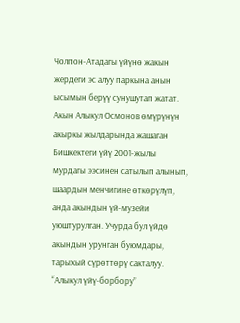Чолпон-Атадагы үйүнө жакын жердеги эс алуу паркына анын ысымын берүү сунушутап жатат.
Акын Алыкул Осмонов өмүрүнүн акыркы жылдарында жашаган Бишкектеги үйү 2001-жылы мурдагы ээсинен сатылып алынып, шаардын менчигине өткөрүлүп, анда акындын үй-музейи уюштурулган. Учурда бул үйдө акындын урунган буюмдары, тарыхый сүрөттөрү сакталуу. “Алыкул үйү-борбору”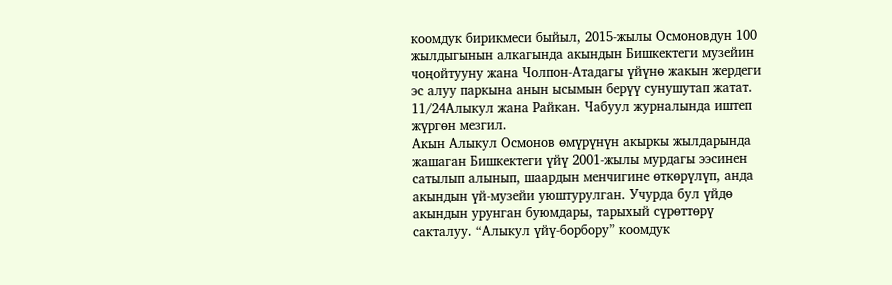коомдук бирикмеси быйыл, 2015-жылы Осмоновдун 100 жылдыгынын алкагында акындын Бишкектеги музейин чоңойтууну жана Чолпон-Атадагы үйүнө жакын жердеги эс алуу паркына анын ысымын берүү сунушутап жатат.
11/24Алыкул жана Райкан. Чабуул журналында иштеп жүргөн мезгил.
Акын Алыкул Осмонов өмүрүнүн акыркы жылдарында жашаган Бишкектеги үйү 2001-жылы мурдагы ээсинен сатылып алынып, шаардын менчигине өткөрүлүп, анда акындын үй-музейи уюштурулган. Учурда бул үйдө акындын урунган буюмдары, тарыхый сүрөттөрү сакталуу. “Алыкул үйү-борбору” коомдук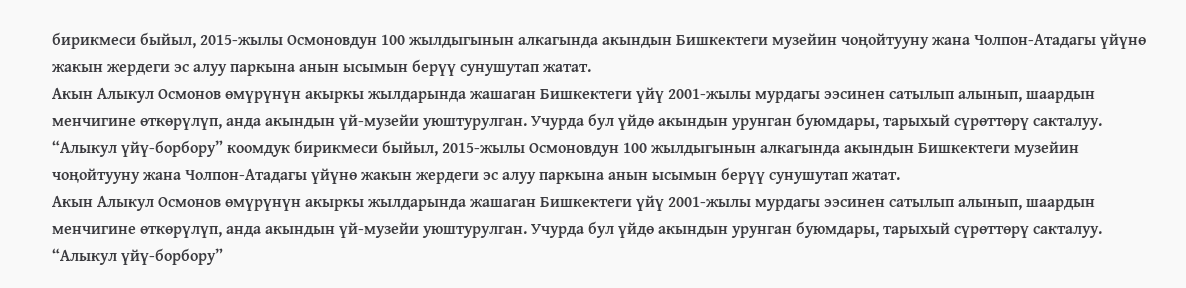бирикмеси быйыл, 2015-жылы Осмоновдун 100 жылдыгынын алкагында акындын Бишкектеги музейин чоңойтууну жана Чолпон-Атадагы үйүнө жакын жердеги эс алуу паркына анын ысымын берүү сунушутап жатат.
Акын Алыкул Осмонов өмүрүнүн акыркы жылдарында жашаган Бишкектеги үйү 2001-жылы мурдагы ээсинен сатылып алынып, шаардын менчигине өткөрүлүп, анда акындын үй-музейи уюштурулган. Учурда бул үйдө акындын урунган буюмдары, тарыхый сүрөттөрү сакталуу. “Алыкул үйү-борбору” коомдук бирикмеси быйыл, 2015-жылы Осмоновдун 100 жылдыгынын алкагында акындын Бишкектеги музейин чоңойтууну жана Чолпон-Атадагы үйүнө жакын жердеги эс алуу паркына анын ысымын берүү сунушутап жатат.
Акын Алыкул Осмонов өмүрүнүн акыркы жылдарында жашаган Бишкектеги үйү 2001-жылы мурдагы ээсинен сатылып алынып, шаардын менчигине өткөрүлүп, анда акындын үй-музейи уюштурулган. Учурда бул үйдө акындын урунган буюмдары, тарыхый сүрөттөрү сакталуу. “Алыкул үйү-борбору”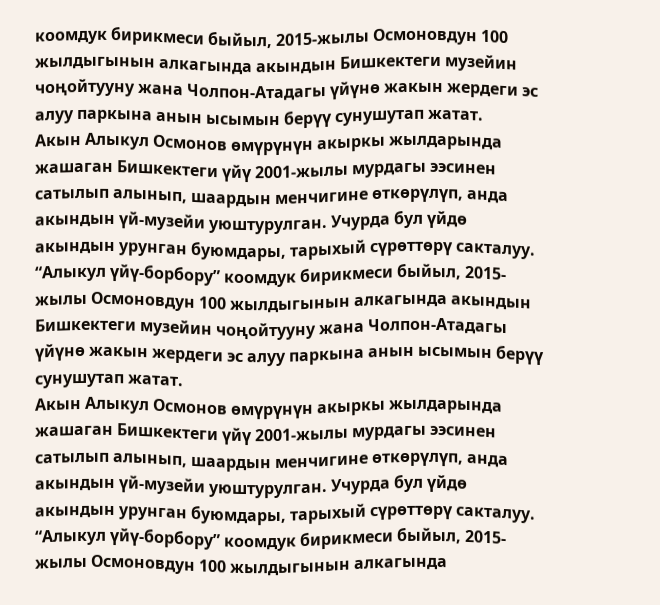коомдук бирикмеси быйыл, 2015-жылы Осмоновдун 100 жылдыгынын алкагында акындын Бишкектеги музейин чоңойтууну жана Чолпон-Атадагы үйүнө жакын жердеги эс алуу паркына анын ысымын берүү сунушутап жатат.
Акын Алыкул Осмонов өмүрүнүн акыркы жылдарында жашаган Бишкектеги үйү 2001-жылы мурдагы ээсинен сатылып алынып, шаардын менчигине өткөрүлүп, анда акындын үй-музейи уюштурулган. Учурда бул үйдө акындын урунган буюмдары, тарыхый сүрөттөрү сакталуу. “Алыкул үйү-борбору” коомдук бирикмеси быйыл, 2015-жылы Осмоновдун 100 жылдыгынын алкагында акындын Бишкектеги музейин чоңойтууну жана Чолпон-Атадагы үйүнө жакын жердеги эс алуу паркына анын ысымын берүү сунушутап жатат.
Акын Алыкул Осмонов өмүрүнүн акыркы жылдарында жашаган Бишкектеги үйү 2001-жылы мурдагы ээсинен сатылып алынып, шаардын менчигине өткөрүлүп, анда акындын үй-музейи уюштурулган. Учурда бул үйдө акындын урунган буюмдары, тарыхый сүрөттөрү сакталуу. “Алыкул үйү-борбору” коомдук бирикмеси быйыл, 2015-жылы Осмоновдун 100 жылдыгынын алкагында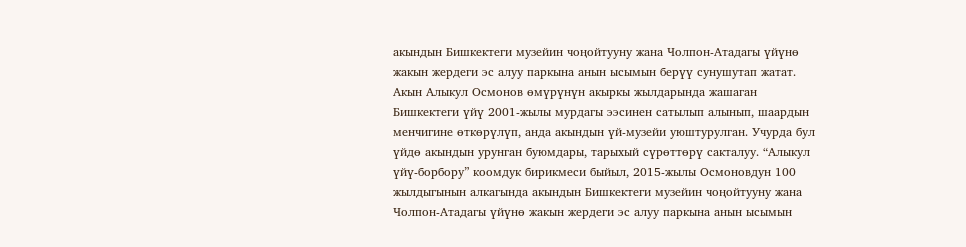акындын Бишкектеги музейин чоңойтууну жана Чолпон-Атадагы үйүнө жакын жердеги эс алуу паркына анын ысымын берүү сунушутап жатат.
Акын Алыкул Осмонов өмүрүнүн акыркы жылдарында жашаган Бишкектеги үйү 2001-жылы мурдагы ээсинен сатылып алынып, шаардын менчигине өткөрүлүп, анда акындын үй-музейи уюштурулган. Учурда бул үйдө акындын урунган буюмдары, тарыхый сүрөттөрү сакталуу. “Алыкул үйү-борбору” коомдук бирикмеси быйыл, 2015-жылы Осмоновдун 100 жылдыгынын алкагында акындын Бишкектеги музейин чоңойтууну жана Чолпон-Атадагы үйүнө жакын жердеги эс алуу паркына анын ысымын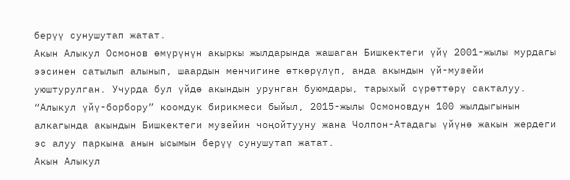берүү сунушутап жатат.
Акын Алыкул Осмонов өмүрүнүн акыркы жылдарында жашаган Бишкектеги үйү 2001-жылы мурдагы ээсинен сатылып алынып, шаардын менчигине өткөрүлүп, анда акындын үй-музейи уюштурулган. Учурда бул үйдө акындын урунган буюмдары, тарыхый сүрөттөрү сакталуу. “Алыкул үйү-борбору” коомдук бирикмеси быйыл, 2015-жылы Осмоновдун 100 жылдыгынын алкагында акындын Бишкектеги музейин чоңойтууну жана Чолпон-Атадагы үйүнө жакын жердеги эс алуу паркына анын ысымын берүү сунушутап жатат.
Акын Алыкул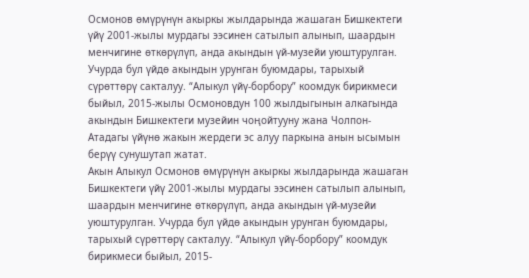Осмонов өмүрүнүн акыркы жылдарында жашаган Бишкектеги үйү 2001-жылы мурдагы ээсинен сатылып алынып, шаардын менчигине өткөрүлүп, анда акындын үй-музейи уюштурулган. Учурда бул үйдө акындын урунган буюмдары, тарыхый сүрөттөрү сакталуу. “Алыкул үйү-борбору” коомдук бирикмеси быйыл, 2015-жылы Осмоновдун 100 жылдыгынын алкагында акындын Бишкектеги музейин чоңойтууну жана Чолпон-Атадагы үйүнө жакын жердеги эс алуу паркына анын ысымын берүү сунушутап жатат.
Акын Алыкул Осмонов өмүрүнүн акыркы жылдарында жашаган Бишкектеги үйү 2001-жылы мурдагы ээсинен сатылып алынып, шаардын менчигине өткөрүлүп, анда акындын үй-музейи уюштурулган. Учурда бул үйдө акындын урунган буюмдары, тарыхый сүрөттөрү сакталуу. “Алыкул үйү-борбору” коомдук бирикмеси быйыл, 2015-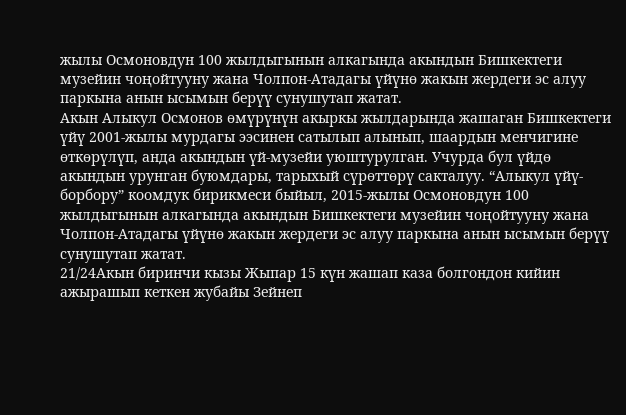жылы Осмоновдун 100 жылдыгынын алкагында акындын Бишкектеги музейин чоңойтууну жана Чолпон-Атадагы үйүнө жакын жердеги эс алуу паркына анын ысымын берүү сунушутап жатат.
Акын Алыкул Осмонов өмүрүнүн акыркы жылдарында жашаган Бишкектеги үйү 2001-жылы мурдагы ээсинен сатылып алынып, шаардын менчигине өткөрүлүп, анда акындын үй-музейи уюштурулган. Учурда бул үйдө акындын урунган буюмдары, тарыхый сүрөттөрү сакталуу. “Алыкул үйү-борбору” коомдук бирикмеси быйыл, 2015-жылы Осмоновдун 100 жылдыгынын алкагында акындын Бишкектеги музейин чоңойтууну жана Чолпон-Атадагы үйүнө жакын жердеги эс алуу паркына анын ысымын берүү сунушутап жатат.
21/24Акын биринчи кызы Жыпар 15 күн жашап каза болгондон кийин ажырашып кеткен жубайы Зейнеп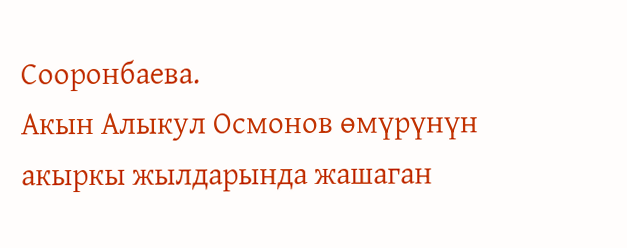Сооронбаева.
Акын Алыкул Осмонов өмүрүнүн акыркы жылдарында жашаган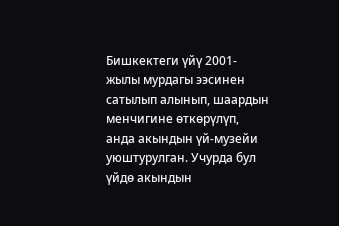Бишкектеги үйү 2001-жылы мурдагы ээсинен сатылып алынып, шаардын менчигине өткөрүлүп, анда акындын үй-музейи уюштурулган. Учурда бул үйдө акындын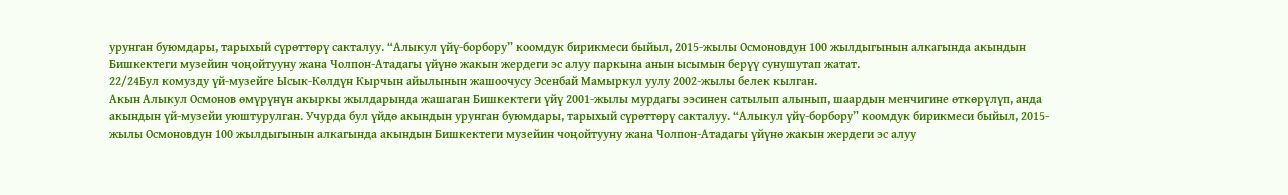урунган буюмдары, тарыхый сүрөттөрү сакталуу. “Алыкул үйү-борбору” коомдук бирикмеси быйыл, 2015-жылы Осмоновдун 100 жылдыгынын алкагында акындын Бишкектеги музейин чоңойтууну жана Чолпон-Атадагы үйүнө жакын жердеги эс алуу паркына анын ысымын берүү сунушутап жатат.
22/24Бул комузду үй-музейге Ысык-Көлдүн Кырчын айылынын жашоочусу Эсенбай Мамыркул уулу 2002-жылы белек кылган.
Акын Алыкул Осмонов өмүрүнүн акыркы жылдарында жашаган Бишкектеги үйү 2001-жылы мурдагы ээсинен сатылып алынып, шаардын менчигине өткөрүлүп, анда акындын үй-музейи уюштурулган. Учурда бул үйдө акындын урунган буюмдары, тарыхый сүрөттөрү сакталуу. “Алыкул үйү-борбору” коомдук бирикмеси быйыл, 2015-жылы Осмоновдун 100 жылдыгынын алкагында акындын Бишкектеги музейин чоңойтууну жана Чолпон-Атадагы үйүнө жакын жердеги эс алуу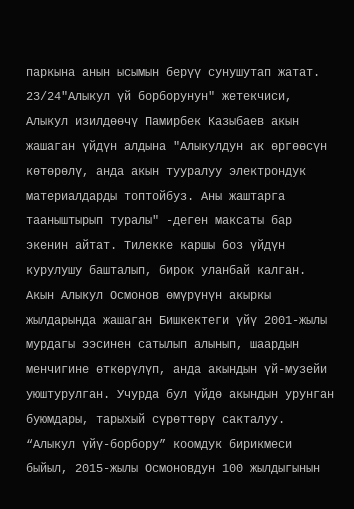паркына анын ысымын берүү сунушутап жатат.
23/24"Алыкул үй борборунун" жетекчиси, Алыкул изилдөөчү Памирбек Казыбаев акын жашаган үйдүн алдына "Алыкулдун ак өргөөсүн көтөрөлү, анда акын тууралуу электрондук материалдарды топтойбуз. Аны жаштарга тааныштырып туралы" -деген максаты бар экенин айтат. Тилекке каршы боз үйдүн курулушу башталып, бирок уланбай калган.
Акын Алыкул Осмонов өмүрүнүн акыркы жылдарында жашаган Бишкектеги үйү 2001-жылы мурдагы ээсинен сатылып алынып, шаардын менчигине өткөрүлүп, анда акындын үй-музейи уюштурулган. Учурда бул үйдө акындын урунган буюмдары, тарыхый сүрөттөрү сакталуу. “Алыкул үйү-борбору” коомдук бирикмеси быйыл, 2015-жылы Осмоновдун 100 жылдыгынын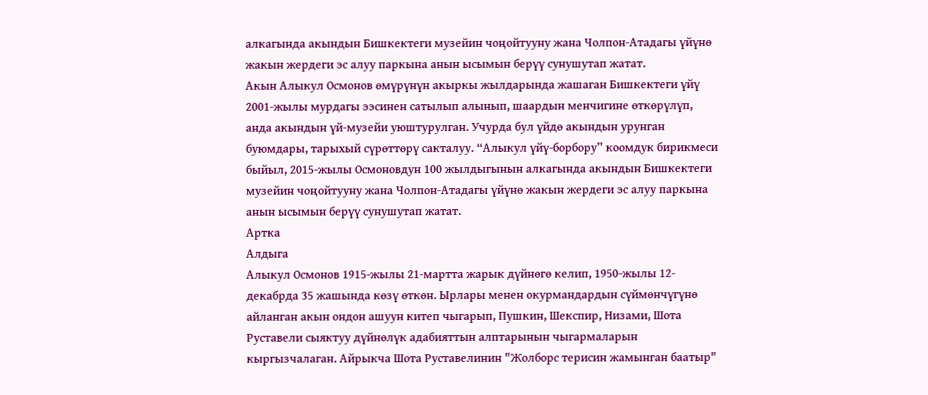алкагында акындын Бишкектеги музейин чоңойтууну жана Чолпон-Атадагы үйүнө жакын жердеги эс алуу паркына анын ысымын берүү сунушутап жатат.
Акын Алыкул Осмонов өмүрүнүн акыркы жылдарында жашаган Бишкектеги үйү 2001-жылы мурдагы ээсинен сатылып алынып, шаардын менчигине өткөрүлүп, анда акындын үй-музейи уюштурулган. Учурда бул үйдө акындын урунган буюмдары, тарыхый сүрөттөрү сакталуу. “Алыкул үйү-борбору” коомдук бирикмеси быйыл, 2015-жылы Осмоновдун 100 жылдыгынын алкагында акындын Бишкектеги музейин чоңойтууну жана Чолпон-Атадагы үйүнө жакын жердеги эс алуу паркына анын ысымын берүү сунушутап жатат.
Артка
Алдыга
Алыкул Осмонов 1915-жылы 21-мартта жарык дүйнөгө келип, 1950-жылы 12-декабрда 35 жашында көзү өткөн. Ырлары менен окурмандардын сүймөнчүгүнө айланган акын ондон ашуун китеп чыгарып, Пушкин, Шекспир, Низами, Шота Руставели сыяктуу дүйнөлүк адабияттын алптарынын чыгармаларын кыргызчалаган. Айрыкча Шота Руставелинин "Жолборс терисин жамынган баатыр"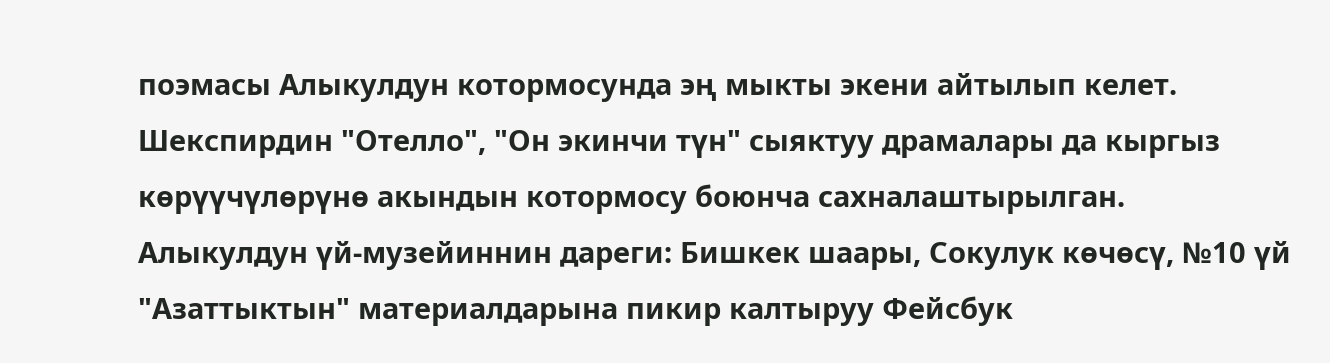поэмасы Алыкулдун котормосунда эң мыкты экени айтылып келет. Шекспирдин "Отелло", "Он экинчи түн" сыяктуу драмалары да кыргыз көрүүчүлөрүнө акындын котормосу боюнча сахналаштырылган.
Алыкулдун үй-музейиннин дареги: Бишкек шаары, Сокулук көчөсү, №10 үй
"Азаттыктын" материалдарына пикир калтыруу Фейсбук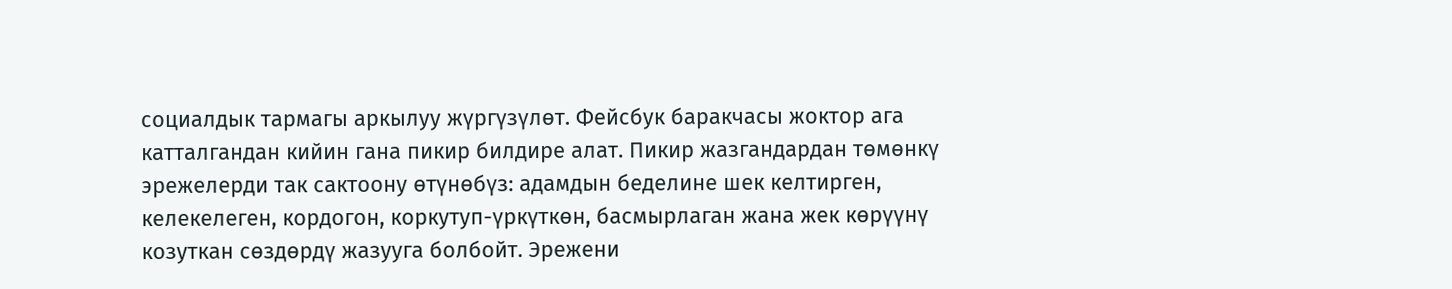социалдык тармагы аркылуу жүргүзүлөт. Фейсбук баракчасы жоктор ага катталгандан кийин гана пикир билдире алат. Пикир жазгандардан төмөнкү эрежелерди так сактоону өтүнөбүз: адамдын беделине шек келтирген, келекелеген, кордогон, коркутуп-үркүткөн, басмырлаган жана жек көрүүнү козуткан сөздөрдү жазууга болбойт. Эрежени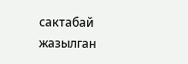сактабай жазылган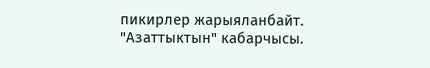пикирлер жарыяланбайт.
"Азаттыктын" кабарчысы.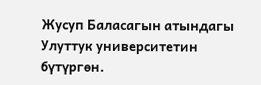Жусуп Баласагын атындагы Улуттук университетин бүтүргөн.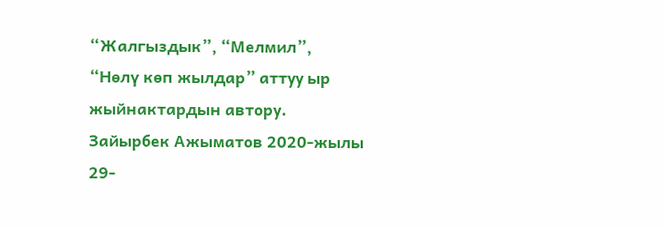“Жалгыздык”, “Мелмил”, “Нөлү көп жылдар” аттуу ыр жыйнактардын автору. Зайырбек Ажыматов 2020-жылы 29-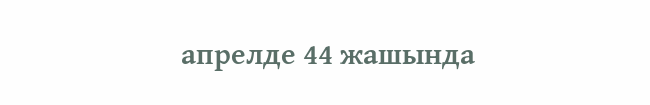апрелде 44 жашында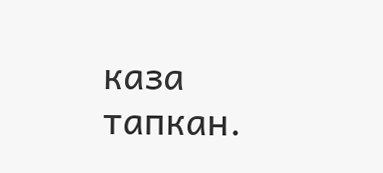каза тапкан.